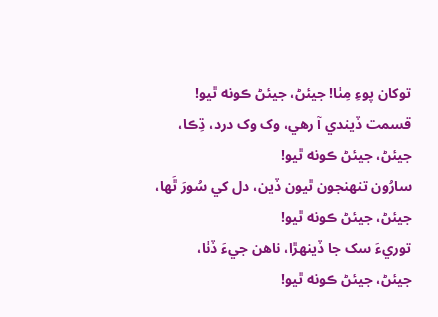توکان پوءِ مِٺا! جيئڻ، جيئڻ ڪونه ٿيو!
قسمت ڏيندي آ رهي، وک وک درد، ڌِڪا،
جيئڻ، جيئڻ ڪونه ٿيو!
سارُون تنهنجون ٿيون ڏين، دل کي سُورَ ٿَها،
جيئڻ، جيئڻ ڪونه ٿيو!
توريءَ سک جا ڏينهڙا، ناهن جيءَ ڏٺا،
جيئڻ، جيئڻ ڪونه ٿيو!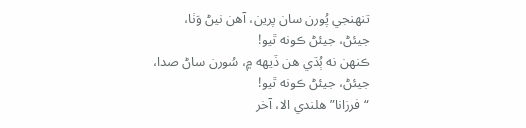تنهنجي پُورن سان پرين، آهن نيڻ وَٺا،
جيئڻ، جيئڻ ڪونه ٿيو!
ڪنهن نه ٻُڌي هن ڏيهه ۾، سُورن ساڻ صدا،
جيئڻ، جيئڻ ڪونه ٿيو!
“فرزانا” هلندي الا، آخر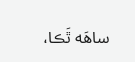ساهَه ٿَڪا،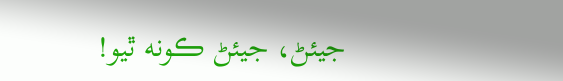جيئڻ، جيئڻ ڪونه ٿيو!